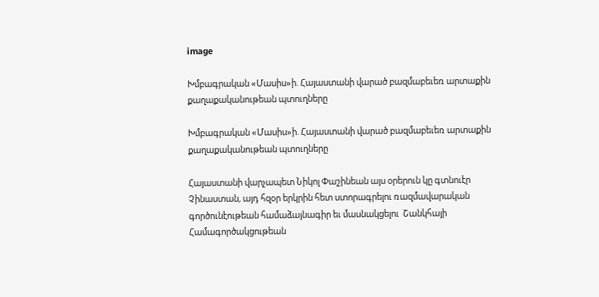image

Խմբագրական «Մասիս»ի. Հայաստանի վարած բազմաբեւեռ արտաքին քաղաքականութեան պտուղները

Խմբագրական «Մասիս»ի. Հայաստանի վարած բազմաբեւեռ արտաքին քաղաքականութեան պտուղները

Հայաստանի վարչապետ Նիկոլ Փաշինեան այս օրերուն կը գտնուէր Չինաստան, այդ հզօր երկրին հետ ստորագրելու ռազմավարական գործունէութեան համաձայնագիր եւ մասնակցելու  Շանկհայի Համագործակցութեան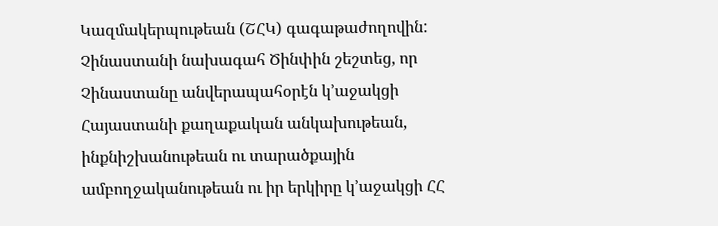Կազմակերպութեան (ՇՀԿ) գագաթաժողովին: Չինաստանի նախագահ Ծինփին շեշտեց, որ Չինաստանը անվերապահօրէն կ’աջակցի Հայաստանի քաղաքական անկախութեան, ինքնիշխանութեան ու տարածքային ամբողջականութեան ու իր երկիրը կ’աջակցի ՀՀ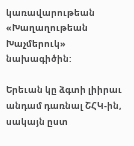կառավարութեան «Խաղաղութեան Խաչմերուկ» նախագիծին:

Երեւան կը ձգտի լիիրաւ անդամ դառնալ ՇՀԿ-ին, սակայն ըստ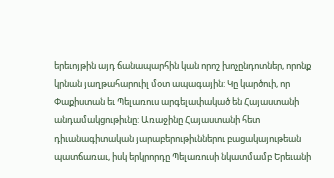երեւոյթին այդ ճանապարհին կան որոշ խոչընդոտներ, որոնք կրնան յաղթահարուիլ մօտ ապագային: Կը կարծուի, որ Փաքիստան եւ Պելառուս արգելափակած են Հայաստանի անդամակցութիւնը: Առաջինը Հայաստանի հետ դիւանագիտական յարաբերութիւններու բացակայութեան պատճառաւ, իսկ երկրորդը Պելառուսի նկատմամբ Երեւանի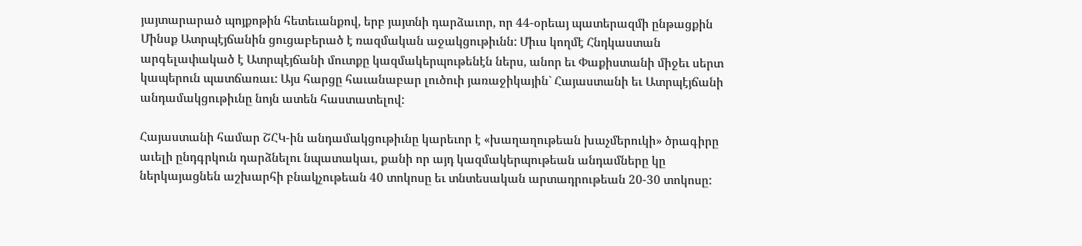յայտարարած պոյքոթին հետեւանքով, երբ յայտնի դարձաւոր, որ 44-օրեայ պատերազմի ընթացքին Մինսք Ատրպէյճանին ցուցաբերած է ռազմական աջակցութիւնն: Միւս կողմէ Հնդկաստան արգելափակած է Ատրպէյճանի մուտքը կազմակերպութենէն ներս, անոր եւ Փաքիստանի միջեւ սերտ կապերուն պատճառաւ: Այս հարցը հաւանաբար լուծուի յառաջիկային` Հայաստանի եւ Ատրպէյճանի անդամակցութիւնը նոյն ատեն հաստատելով:

Հայաստանի համար ՇՀԿ-ին անդամակցութիւնը կարեւոր է «խաղաղութեան խաչմերուկի» ծրագիրը աւելի ընդգրկուն դարձնելու նպատակաւ, քանի որ այդ կազմակերպութեան անդամները կը ներկայացնեն աշխարհի բնակչութեան 40 տոկոսը եւ տնտեսական արտադրութեան 20-30 տոկոսը: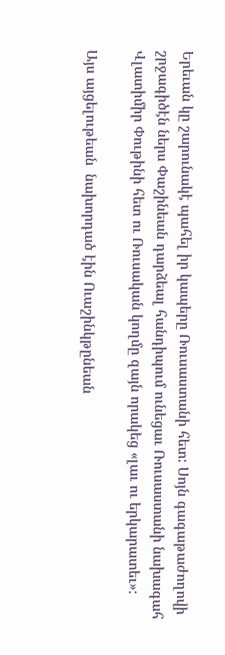Երեւան կը շարունակէ պահել իր կապերը Ռուսաստանի հետ: Սոյն գագաթաժողովի շրջագիծէն ներս Փաշինեան դարձեալ հանդիպում ունեցաւ Ռուսաստանի նախագահ Վլատիմիր Փութինի հետ ու Ռուսական կողմը զայն որակեց «լաւ ու երկարատեւ»:

Այս այցելութեան  նախորդած էին Ուաշինկթընեան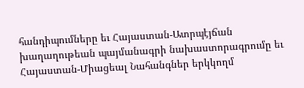հանդիպումները եւ Հայաստան-Ատրպէյճան խաղաղութեան պայմանագրի նախաստորագրումը եւ Հայաստան-Միացեալ Նահանգներ երկկողմ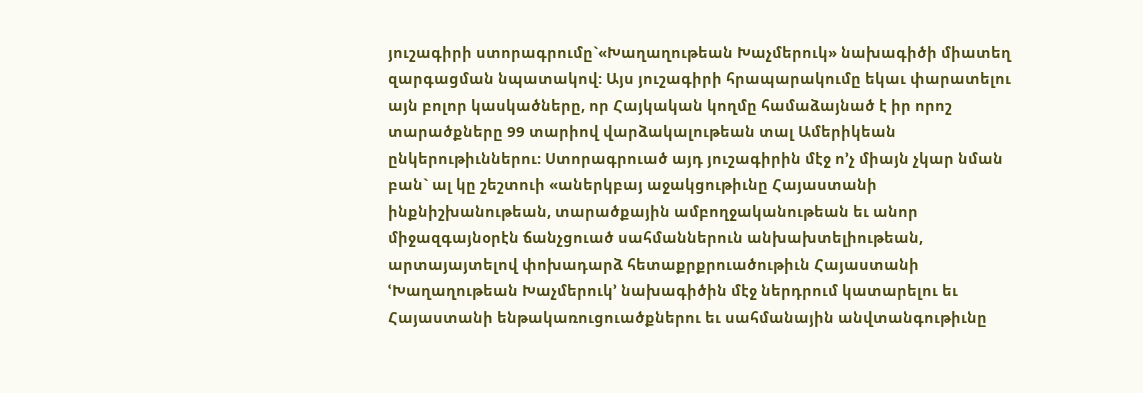յուշագիրի ստորագրումը`«Խաղաղութեան Խաչմերուկ» նախագիծի միատեղ զարգացման նպատակով: Այս յուշագիրի հրապարակումը եկաւ փարատելու այն բոլոր կասկածները, որ Հայկական կողմը համաձայնած է իր որոշ  տարածքները 99 տարիով վարձակալութեան տալ Ամերիկեան ընկերութիւններու: Ստորագրուած այդ յուշագիրին մէջ ո’չ միայն չկար նման բան` ալ կը շեշտուի «աներկբայ աջակցութիւնը Հայաստանի ինքնիշխանութեան, տարածքային ամբողջականութեան եւ անոր միջազգայնօրէն ճանչցուած սահմաններուն անխախտելիութեան, արտայայտելով փոխադարձ հետաքրքրուածութիւն Հայաստանի ՙԽաղաղութեան Խաչմերուկ՚ նախագիծին մէջ ներդրում կատարելու եւ Հայաստանի ենթակառուցուածքներու եւ սահմանային անվտանգութիւնը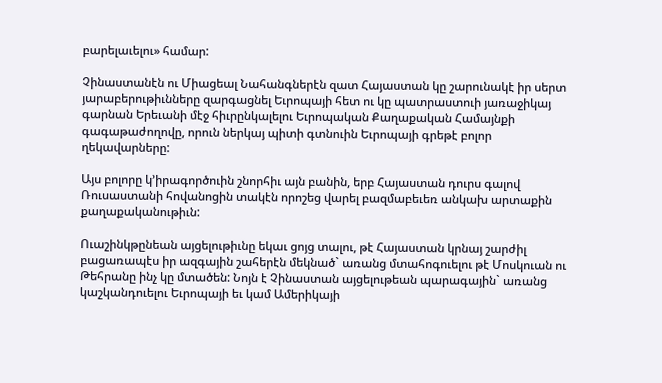բարելաւելու» համար:

Չինաստանէն ու Միացեալ Նահանգներէն զատ Հայաստան կը շարունակէ իր սերտ յարաբերութիւնները զարգացնել Եւրոպայի հետ ու կը պատրաստուի յառաջիկայ գարնան Երեւանի մէջ հիւրընկալելու Եւրոպական Քաղաքական Համայնքի գագաթաժողովը, որուն ներկայ պիտի գտնուին Եւրոպայի գրեթէ բոլոր ղեկավարները:

Այս բոլորը կ’իրագործուին շնորհիւ այն բանին, երբ Հայաստան դուրս գալով Ռուսաստանի հովանոցին տակէն որոշեց վարել բազմաբեւեռ անկախ արտաքին քաղաքականութիւն:

Ուաշինկթընեան այցելութիւնը եկաւ ցոյց տալու, թէ Հայաստան կրնայ շարժիլ բացառապէս իր ազգային շահերէն մեկնած` առանց մտահոգուելու թէ Մոսկուան ու Թեհրանը ինչ կը մտածեն: Նոյն է Չինաստան այցելութեան պարագային` առանց կաշկանդուելու Եւրոպայի եւ կամ Ամերիկայի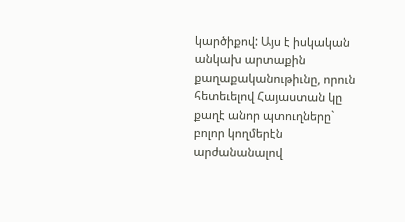կարծիքով: Այս է իսկական անկախ արտաքին քաղաքականութիւնը, որուն հետեւելով Հայաստան կը քաղէ անոր պտուղները` բոլոր կողմերէն արժանանալով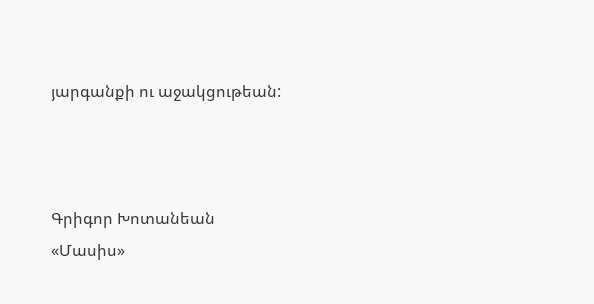յարգանքի ու աջակցութեան:



Գրիգոր Խոտանեան
«Մասիս»